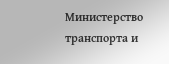Министерство транспорта и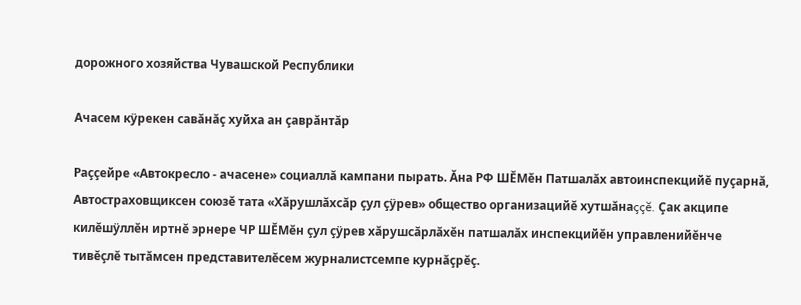дорожного хозяйства Чувашской Республики

Ачасем кÿрекен савăнăç хуйха ан çаврăнтăр

Раççейре «Автокресло - ачасене» социаллă кампани пырать. Ăна РФ ШĔМĕн Патшалăх автоинспекцийĕ пуçарнă, Автостраховщиксен союзĕ тата «Хăрушлăхсăр çул çÿрев» общество организацийĕ хутшăнаççĕ. Çак акципе килĕшÿллĕн иртнĕ эрнере ЧР ШĔМĕн çул çÿрев хăрушсăрлăхĕн патшалăх инспекцийĕн управленийĕнче тивĕçлĕ тытăмсен представителĕсем журналистсемпе курнăçрĕç.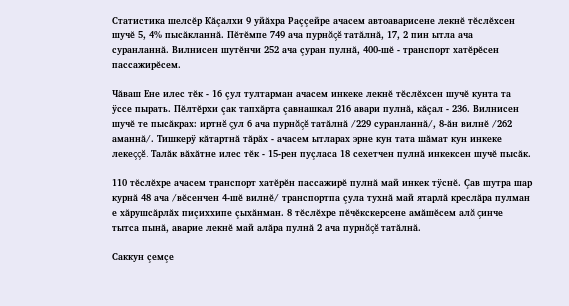Статистика шелсĕр Кăçалхи 9 уйăхра Раççейре ачасем автоаварисене лекнĕ тĕслĕхсен шучĕ 5, 4% пысăкланнă. Пĕтĕмпе 749 ача пурнăçĕ татăлнă, 17, 2 пин ытла ача суранланнă. Вилнисен шутĕнчи 252 ача çуран пулнă, 400-шĕ - транспорт хатĕрĕсен пассажирĕсем.

Чăваш Ене илес тĕк - 16 çул тултарман ачасем инкеке лекнĕ тĕслĕхсен шучĕ кунта та ÿссе пырать. Пĕлтĕрхи çак тапхăрта çавнашкал 216 авари пулнă, кăçал - 236. Вилнисен шучĕ те пысăкрах: иртнĕ çул 6 ача пурнăçĕ татăлнă /229 суранланнă/, 8-ăн вилнĕ /262 аманнă/. Тишкерÿ кăтартнă тăрăх - ачасем ытларах эрне кун тата шăмат кун инкеке лекеççĕ. Талăк вăхăтне илес тĕк - 15-рен пуçласа 18 сехетчен пулнă инкексен шучĕ пысăк.

110 тĕслĕхре ачасем транспорт хатĕрĕн пассажирĕ пулнă май инкек тÿснĕ. Çав шутра шар курнă 48 ача /вĕсенчен 4-шĕ вилнĕ/ транспортпа çула тухнă май ятарлă креслăра пулман е хăрушсăрлăх пиçиххипе çыхăнман. 8 тĕслĕхре пĕчĕкскерсене амăшĕсем алă çинче тытса пынă, аварие лекнĕ май алăра пулнă 2 ача пурнăçĕ татăлнă.

Саккун çемçе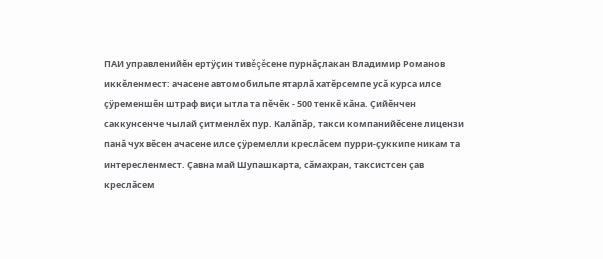ПАИ управленийĕн ертÿçин тивĕçĕсене пурнăçлакан Владимир Романов иккĕленмест: ачасене автомобильпе ятарлă хатĕрсемпе усă курса илсе çÿременшĕн штраф виçи ытла та пĕчĕк - 500 тенкĕ кăна. Çийĕнчен саккунсенче чылай çитменлĕх пур. Калăпăр, такси компанийĕсене лицензи панă чух вĕсен ачасене илсе çÿремелли креслăсем пурри-çуккипе никам та интересленмест. Çавна май Шупашкарта, сăмахран, таксистсен çав креслăсем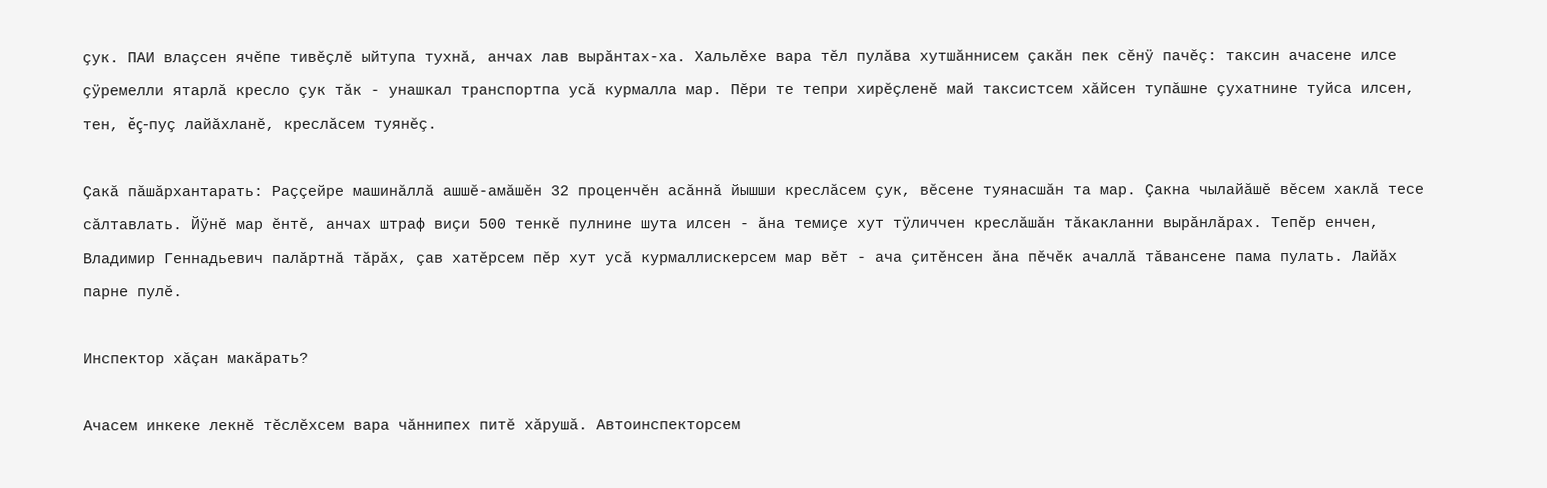çук. ПАИ влаçсен ячĕпе тивĕçлĕ ыйтупа тухнă, анчах лав вырăнтах-ха. Хальлĕхе вара тĕл пулăва хутшăннисем çакăн пек сĕнÿ пачĕç: таксин ачасене илсе çÿремелли ятарлă кресло çук тăк - унашкал транспортпа усă курмалла мар. Пĕри те тепри хирĕçленĕ май таксистсем хăйсен тупăшне çухатнине туйса илсен, тен, ĕç-пуç лайăхланĕ, креслăсем туянĕç.

Çакă пăшăрхантарать: Раççейре машинăллă ашшĕ-амăшĕн 32 проценчĕн асăннă йышши креслăсем çук, вĕсене туянасшăн та мар. Çакна чылайăшĕ вĕсем хаклă тесе сăлтавлать. Йÿнĕ мар ĕнтĕ, анчах штраф виçи 500 тенкĕ пулнине шута илсен - ăна темиçе хут тÿличчен креслăшăн тăкакланни вырăнлăрах. Тепĕр енчен, Владимир Геннадьевич палăртнă тăрăх, çав хатĕрсем пĕр хут усă курмаллискерсем мар вĕт - ача çитĕнсен ăна пĕчĕк ачаллă тăвансене пама пулать. Лайăх парне пулĕ.

Инспектор хăçан макăрать?

Ачасем инкеке лекнĕ тĕслĕхсем вара чăннипех питĕ хăрушă. Автоинспекторсем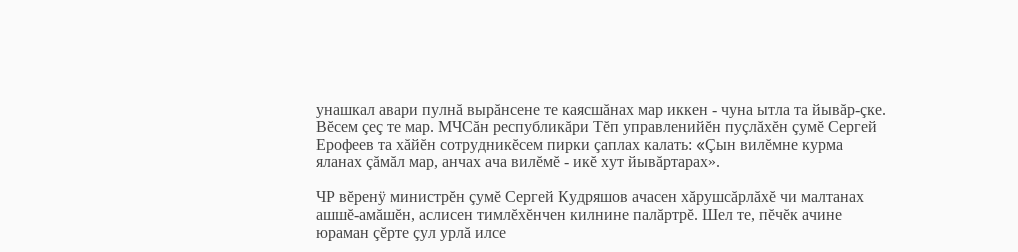унашкал авари пулнă вырăнсене те каясшăнах мар иккен - чуна ытла та йывăр-çке. Вĕсем çеç те мар. МЧСăн республикăри Тĕп управленийĕн пуçлăхĕн çумĕ Сергей Ерофеев та хăйĕн сотрудникĕсем пирки çаплах калать: «Çын вилĕмне курма яланах çăмăл мар, анчах ача вилĕмĕ - икĕ хут йывăртарах».

ЧР вĕренÿ министрĕн çумĕ Сергей Кудряшов ачасен хăрушсăрлăхĕ чи малтанах ашшĕ-амăшĕн, аслисен тимлĕхĕнчен килнине палăртрĕ. Шел те, пĕчĕк ачине юраман çĕрте çул урлă илсе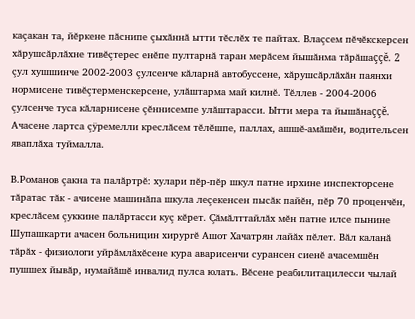каçакан та, йĕркене пăснипе çыхăннă ытти тĕслĕх те пайтах. Влаçсем пĕчĕкскерсен хăрушсăрлăхне тивĕçтерес енĕпе пултарнă таран мерăсем йышăнма тăрăшаççĕ. 2 çул хушшинче 2002-2003 çулсенче кăларнă автобуссене, хăрушсăрлăхăн паянхи нормисене тивĕçтерменскерсене, улăштарма май килнĕ. Тĕллев - 2004-2006 çулсенче туса кăларнисене çĕннисемпе улăштарасси. Ытти мера та йышăнаççĕ. Ачасене лартса çÿремелли креслăсем тĕлĕшпе, паллах, ашшĕ-амăшĕн, водительсен яваплăха туймалла.

В.Романов çакна та палăртрĕ: хулари пĕр-пĕр шкул патне ирхине инспекторсене тăратас тăк - ачисене машинăпа шкула леçекенсен пысăк пайĕн, пĕр 70 проценчĕн, креслăсем çуккине палăртасси куç кĕрет. Çăмăлттайлăх мĕн патне илсе пынине Шупашкарти ачасен больницин хирургĕ Ашот Хачатрян лайăх пĕлет. Вăл каланă тăрăх - физиологи уйрăмлăхĕсене кура аварисенчи сурансен сиенĕ ачасемшĕн пушшех йывăр, нумайăшĕ инвалид пулса юлать. Вĕсене реабилитацилесси чылай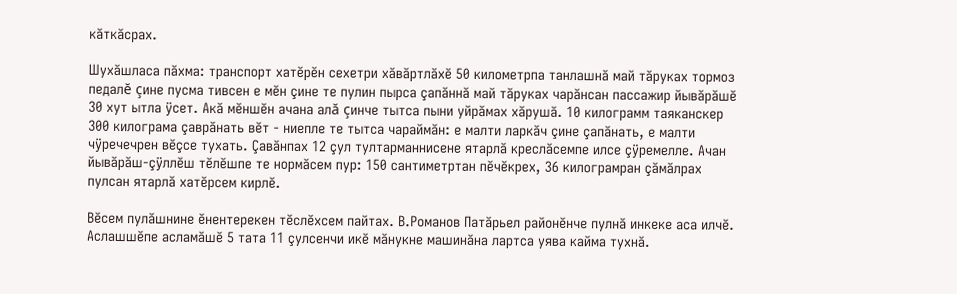кăткăсрах.

Шухăшласа пăхма: транспорт хатĕрĕн сехетри хăвăртлăхĕ 50 километрпа танлашнă май тăруках тормоз педалĕ çине пусма тивсен е мĕн çине те пулин пырса çапăннă май тăруках чарăнсан пассажир йывăрăшĕ 30 хут ытла ÿсет. Акă мĕншĕн ачана алă çинче тытса пыни уйрăмах хăрушă. 10 килограмм таяканскер 300 килограма çаврăнать вĕт - ниепле те тытса чараймăн: е малти ларкăч çине çапăнать, е малти чÿречечрен вĕçсе тухать. Çавăнпах 12 çул тултарманнисене ятарлă креслăсемпе илсе çÿремелле. Ачан йывăрăш-çÿллĕш тĕлĕшпе те нормăсем пур: 150 сантиметртан пĕчĕкрех, 36 килограмран çăмăлрах пулсан ятарлă хатĕрсем кирлĕ.

Вĕсем пулăшнине ĕнентерекен тĕслĕхсем пайтах. В.Романов Патăрьел районĕнче пулнă инкеке аса илчĕ. Аслашшĕпе асламăшĕ 5 тата 11 çулсенчи икĕ мăнукне машинăна лартса уява кайма тухнă.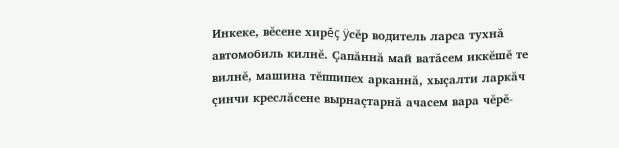Инкеке, вĕсене хирĕç ÿсĕр водитель ларса тухнă автомобиль килнĕ. Çапăннă май ватăсем иккĕшĕ те вилнĕ, машина тĕппипех арканнă, хыçалти ларкăч çинчи креслăсене вырнаçтарнă ачасем вара чĕрĕ-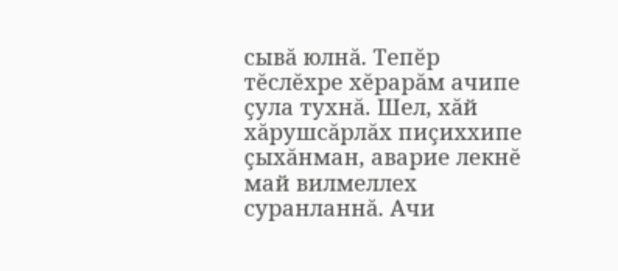сывă юлнă. Тепĕр тĕслĕхре хĕрарăм ачипе çула тухнă. Шел, хăй хăрушсăрлăх пиçиххипе çыхăнман, аварие лекнĕ май вилмеллех суранланнă. Ачи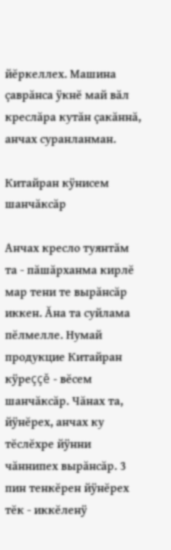йĕркеллех. Машина çаврăнса ÿкнĕ май вăл креслăра кутăн çакăннă, анчах суранланман.

Китайран кÿнисем шанчăксăр

Анчах кресло туянтăм та - пăшăрханма кирлĕ мар тени те вырăнсăр иккен. Ăна та суйлама пĕлмелле. Нумай продукцие Китайран кÿреççĕ - вĕсем шанчăксăр. Чăнах та, йÿнĕрех, анчах ку тĕслĕхре йÿнни чăннипех вырăнсăр. 3 пин тенкĕрен йÿнĕрех тĕк - иккĕленÿ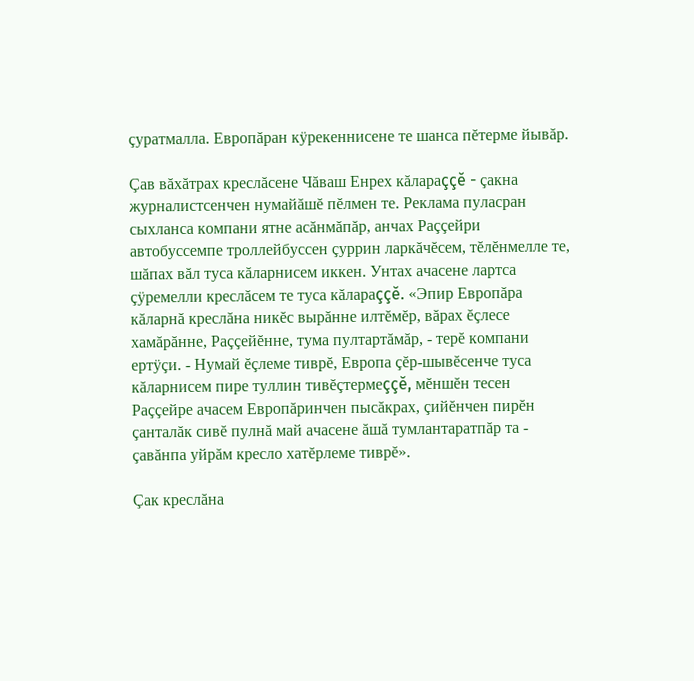çуратмалла. Европăран кÿрекеннисене те шанса пĕтерме йывăр.

Çав вăхăтрах креслăсене Чăваш Енрех кăлараççĕ - çакна журналистсенчен нумайăшĕ пĕлмен те. Реклама пуласран сыхланса компани ятне асăнмăпăр, анчах Раççейри автобуссемпе троллейбуссен çуррин ларкăчĕсем, тĕлĕнмелле те, шăпах вăл туса кăларнисем иккен. Унтах ачасене лартса çÿремелли креслăсем те туса кăлараççĕ. «Эпир Европăра кăларнă креслăна никĕс вырăнне илтĕмĕр, вăрах ĕçлесе хамăрăнне, Раççейĕнне, тума пултартăмăр, - терĕ компани ертÿçи. - Нумай ĕçлеме тиврĕ, Европа çĕр-шывĕсенче туса кăларнисем пире туллин тивĕçтермеççĕ, мĕншĕн тесен Раççейре ачасем Европăринчен пысăкрах, çийĕнчен пирĕн çанталăк сивĕ пулнă май ачасене ăшă тумлантаратпăр та - çавăнпа уйрăм кресло хатĕрлеме тиврĕ».

Çак креслăна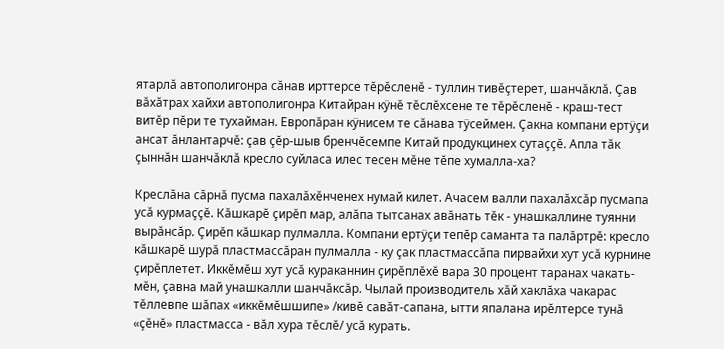ятарлă автополигонра сăнав ирттерсе тĕрĕсленĕ - туллин тивĕçтерет, шанчăклă. Çав вăхăтрах хайхи автополигонра Китайран кÿнĕ тĕслĕхсене те тĕрĕсленĕ - краш-тест витĕр пĕри те тухайман. Европăран кÿнисем те сăнава тÿсеймен. Çакна компани ертÿçи ансат ăнлантарчĕ: çав çĕр-шыв бренчĕсемпе Китай продукцинех сутаççĕ. Апла тăк çыннăн шанчăклă кресло суйласа илес тесен мĕне тĕпе хумалла-ха?

Креслăна сăрнă пусма пахалăхĕнченех нумай килет. Ачасем валли пахалăхсăр пусмапа усă курмаççĕ. Кăшкарĕ çирĕп мар, алăпа тытсанах авăнать тĕк - унашкаллине туянни вырăнсăр. Çирĕп кăшкар пулмалла. Компани ертÿçи тепĕр саманта та палăртрĕ: кресло кăшкарĕ шурă пластмассăран пулмалла - ку çак пластмассăпа пирвайхи хут усă курнине çирĕплетет. Иккĕмĕш хут усă кураканнин çирĕплĕхĕ вара 30 процент таранах чакать-мĕн, çавна май унашкалли шанчăксăр. Чылай производитель хăй хаклăха чакарас тĕллевпе шăпах «иккĕмĕшшипе» /кивĕ савăт-сапана, ытти япалана ирĕлтерсе тунă «çĕнĕ» пластмасса - вăл хура тĕслĕ/ усă курать.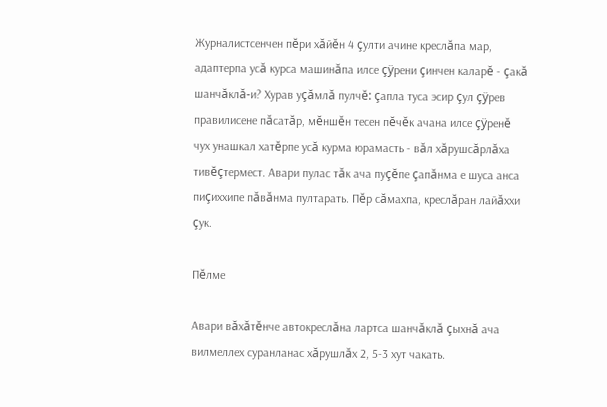Журналистсенчен пĕри хăйĕн 4 çулти ачине креслăпа мар, адаптерпа усă курса машинăпа илсе çÿрени çинчен каларĕ - çакă шанчăклă-и? Хурав уçăмлă пулчĕ: çапла туса эсир çул çÿрев правилисене пăсатăр, мĕншĕн тесен пĕчĕк ачана илсе çÿренĕ чух унашкал хатĕрпе усă курма юрамасть - вăл хăрушсăрлăха тивĕçтермест. Авари пулас тăк ача пуçĕпе çапăнма е шуса анса пиçиххипе пăвăнма пултарать. Пĕр сăмахпа, креслăран лайăххи çук.

Пĕлме

Авари вăхăтĕнче автокреслăна лартса шанчăклă çыхнă ача вилмеллех суранланас хăрушлăх 2, 5-3 хут чакать.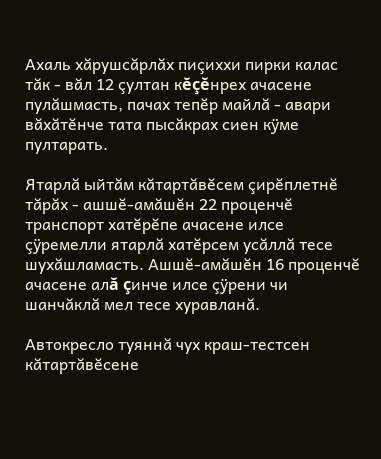Ахаль хăрушсăрлăх пиçиххи пирки калас тăк - вăл 12 çултан кĕçĕнрех ачасене пулăшмасть, пачах тепĕр майлă - авари вăхăтĕнче тата пысăкрах сиен кÿме пултарать.

Ятарлă ыйтăм кăтартăвĕсем çирĕплетнĕ тăрăх - ашшĕ-амăшĕн 22 проценчĕ транспорт хатĕрĕпе ачасене илсе çÿремелли ятарлă хатĕрсем усăллă тесе шухăшламасть. Ашшĕ-амăшĕн 16 проценчĕ ачасене алă çинче илсе çÿрени чи шанчăклă мел тесе хуравланă.

Автокресло туяннă чух краш-тестсен кăтартăвĕсене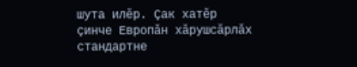шута илĕр. Çак хатĕр çинче Европăн хăрушсăрлăх стандартне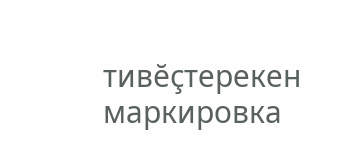тивĕçтерекен маркировка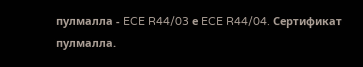пулмалла - ECE R44/03 е ECE R44/04. Сертификат пулмалла.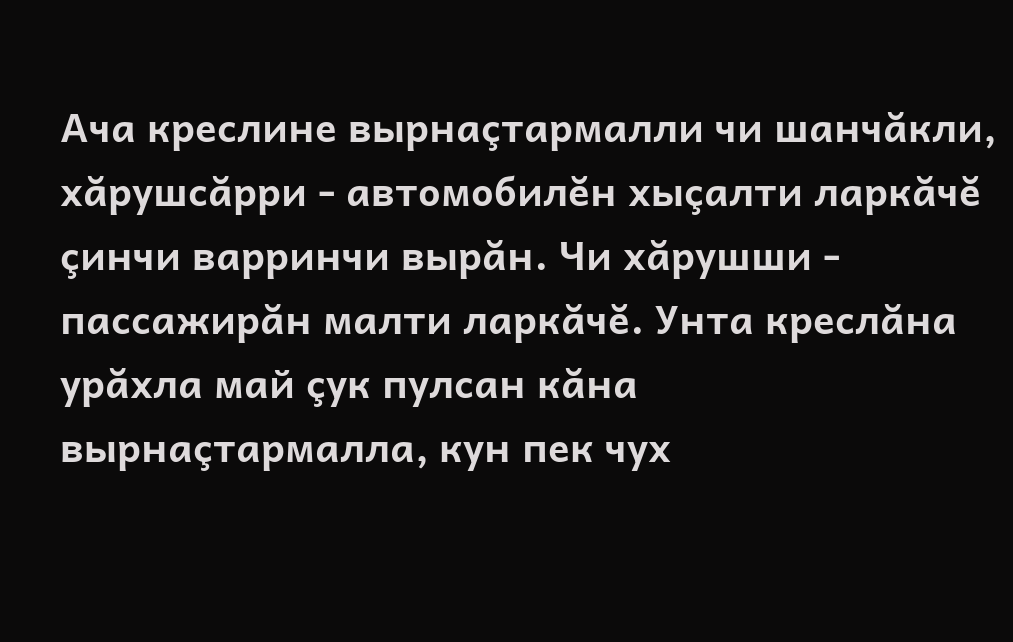Ача креслине вырнаçтармалли чи шанчăкли, хăрушсăрри - автомобилĕн хыçалти ларкăчĕ çинчи варринчи вырăн. Чи хăрушши - пассажирăн малти ларкăчĕ. Унта креслăна урăхла май çук пулсан кăна вырнаçтармалла, кун пек чух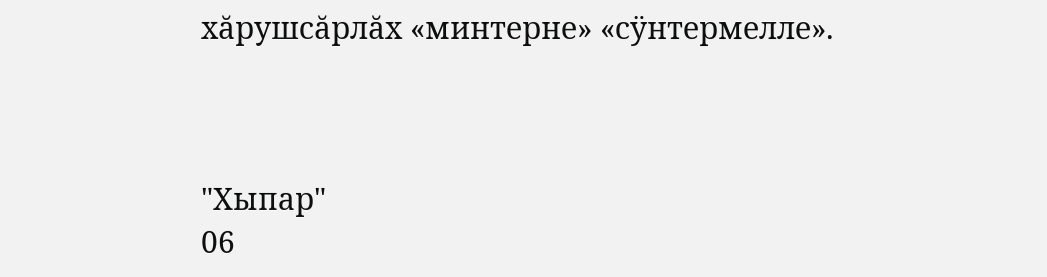хăрушсăрлăх «минтерне» «сÿнтермелле».



"Хыпар"
06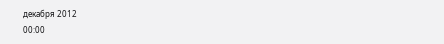декабря 2012
00:00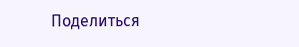Поделиться